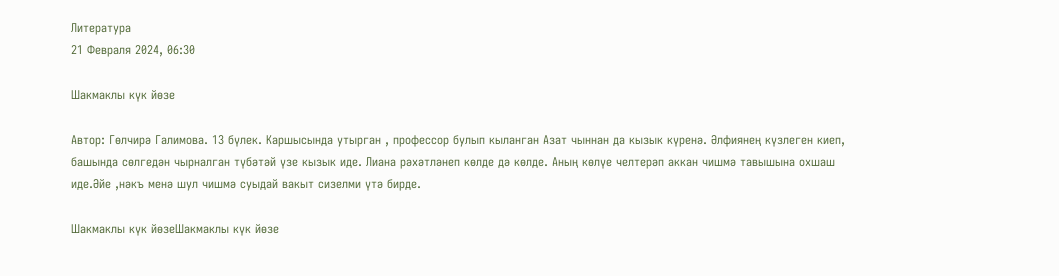Литература
21 Февраля 2024, 06:30

Шакмаклы күк йөзе

Автор: Гөлчирә Галимова. 13 бүлек. Каршысында утырган , профессор булып кыланган Азат чыннан да кызык күренә. Әлфиянең күзлеген киеп, башында сөлгедән чырналган түбәтәй үзе кызык иде. Лиана рәхәтләнеп көлде дә көлде. Аның көлүе челтерәп аккан чишмә тавышына охшаш иде.Әйе ,нәкъ менә шул чишмә суыдай вакыт сизелми үтә бирде.

Шакмаклы күк йөзеШакмаклы күк йөзе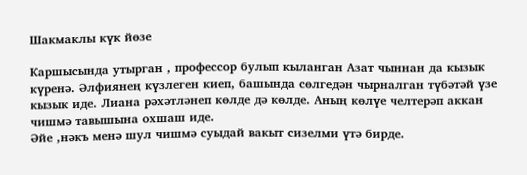Шакмаклы күк йөзе

Каршысында утырган , профессор булып кыланган Азат чыннан да кызык күренә. Әлфиянең күзлеген киеп, башында сөлгедән чырналган түбәтәй үзе кызык иде. Лиана рәхәтләнеп көлде дә көлде. Аның көлүе челтерәп аккан чишмә тавышына охшаш иде.
Әйе ,нәкъ менә шул чишмә суыдай вакыт сизелми үтә бирде.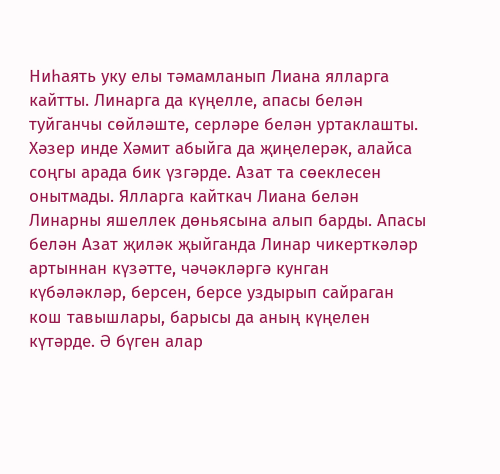Ниһаять уку елы тәмамланып Лиана ялларга кайтты. Линарга да күңелле, апасы белән туйганчы сөйләште, серләре белән уртаклашты. Хәзер инде Хәмит абыйга да җиңелерәк, алайса соңгы арада бик үзгәрде. Азат та сөеклесен онытмады. Ялларга кайткач Лиана белән Линарны яшеллек дөньясына алып барды. Апасы белән Азат җиләк җыйганда Линар чикерткәләр артыннан күзәтте, чәчәкләргә кунган күбәләкләр, берсен, берсе уздырып сайраган кош тавышлары, барысы да аның күңелен күтәрде. Ә бүген алар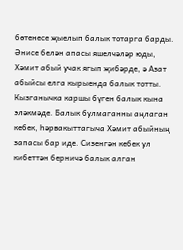бөтенесе җыелып балык тотарга барды. Әнисе белән апасы яшелчәләр юды, Хәмит абый учак ягып җибәрде, ә Азат абыйсы елга кырыенда балык тотты. Кызганычка каршы бүген балык кына эләкмәде. Балык булмаганны аңлаган кебек, һәрвакыттагыча Хәмит абыйның запасы бар иде. Сизенгән кебек ул кибеттән берничә балык алган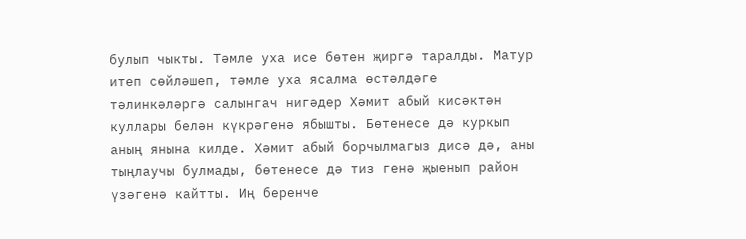булып чыкты. Тәмле уха исе бөтен җиргә таралды. Матур итеп сөйләшеп, тәмле уха ясалма өстәлдәге тәлинкәләргә салынгач нигәдер Хәмит абый кисәктән куллары белән күкрәгенә ябышты. Бөтенесе дә куркып аның янына килде. Хәмит абый борчылмагыз дисә дә, аны тыңлаучы булмады, бөтенесе дә тиз генә җыенып район үзәгенә кайтты. Иң беренче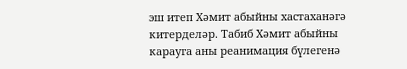эш итеп Хәмит абыйны хастаханәгә китерделәр. Табиб Хәмит абыйны карауга аны реанимация бүлегенә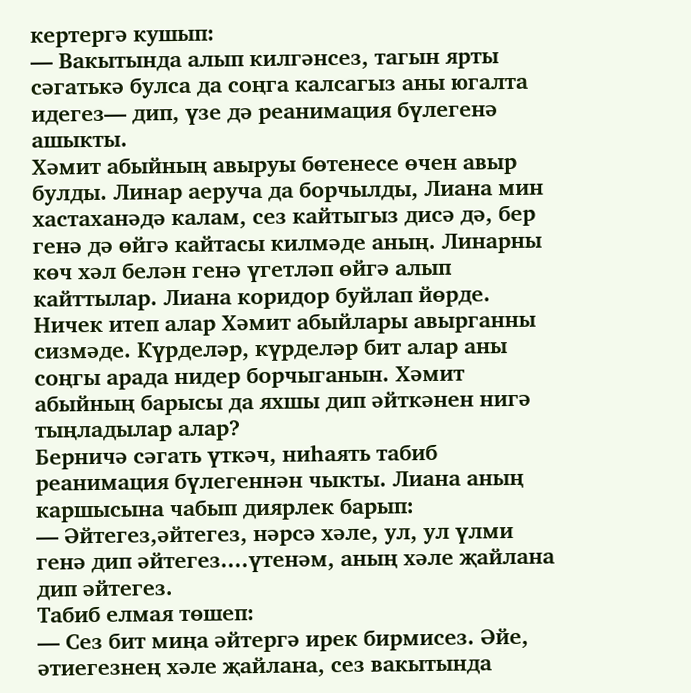кертергә кушып:
— Вакытында алып килгәнсез, тагын ярты сәгатькә булса да соңга калсагыз аны югалта идегез— дип, үзе дә реанимация бүлегенә ашыкты.
Хәмит абыйның авыруы бөтенесе өчен авыр булды. Линар аеруча да борчылды, Лиана мин хастаханәдә калам, сез кайтыгыз дисә дә, бер генә дә өйгә кайтасы килмәде аның. Линарны көч хәл белән генә үгетләп өйгә алып кайттылар. Лиана коридор буйлап йөрде. Ничек итеп алар Хәмит абыйлары авырганны сизмәде. Күрделәр, күрделәр бит алар аны соңгы арада нидер борчыганын. Хәмит абыйның барысы да яхшы дип әйткәнен нигә тыңладылар алар?
Берничә сәгать үткәч, ниһаять табиб реанимация бүлегеннән чыкты. Лиана аның каршысына чабып диярлек барып:
— Әйтегез,әйтегез, нәрсә хәле, ул, ул үлми генә дип әйтегез....үтенәм, аның хәле җайлана дип әйтегез.
Табиб елмая төшеп:
— Сез бит миңа әйтергә ирек бирмисез. Әйе, әтиегезнең хәле җайлана, сез вакытында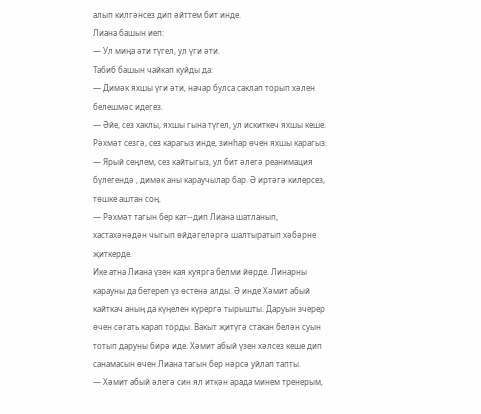алып килгәнсез дип әйттем бит инде.
Лиана башын иеп:
— Ул миңа әти түгел, ул үги әти.
Табиб башын чайкап куйды да:
— Димәк яхшы үги әти, начар булса саклап торып хәлен белешмәс идегез.
— Әйе, сез хаклы, яхшы гына түгел, ул искиткеч яхшы кеше. Рәхмәт сезгә, сез карагыз инде, зинһар өчен яхшы карагыз.
— Ярый сеңлем, сез кайтыгыз, ул бит әлегә реанимация бүлегендә , димәк аны караучылар бар. Ә иртәгә килерсез, төшке аштан соң.
— Рәхмәт тагын бер кат--дип Лиана шатланып, хастахәнәдән чыгып өйдәгеләргә шалтыратып хәбәрне җиткерде.
Ике атна Лиана үзен кая куярга белми йөрде. Линарны карауны да бетереп үз өстенә алды. Ә инде Хәмит абый кайткач аның да күңелен күрергә тырышты. Даруын эчерер өчен сәгать карап торды. Вакыт җитүгә стакан белән суын тотып даруны бирә иде. Хәмит абый үзен хәлсез кеше дип санамасын өчен Лиана тагын бер нәрсә уйлап тапты.
— Хәмит абый әлегә син ял иткән арада минем тренерым,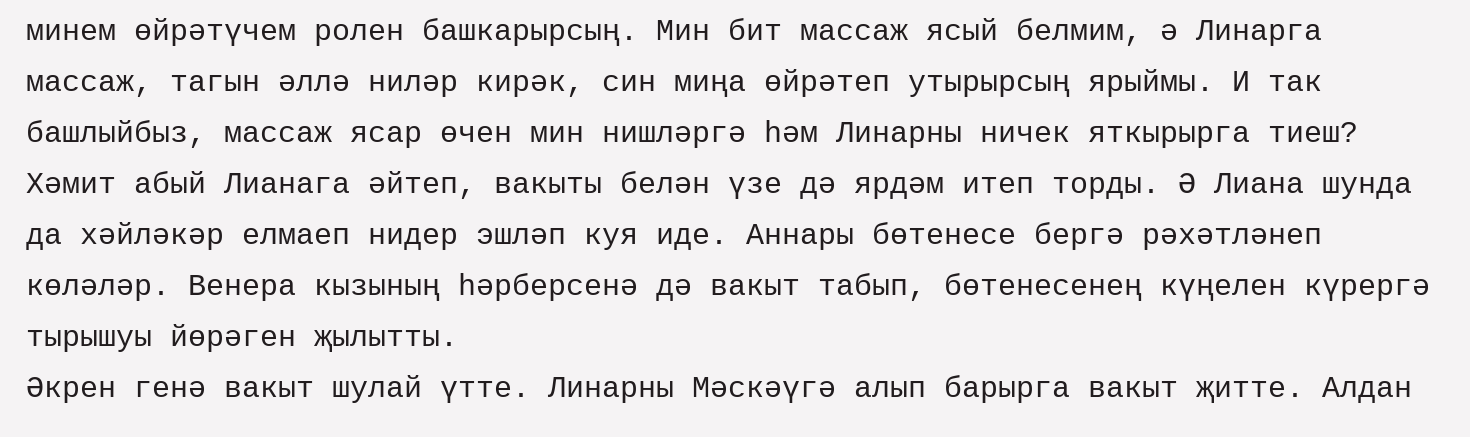минем өйрәтүчем ролен башкарырсың. Мин бит массаж ясый белмим, ә Линарга массаж, тагын әллә ниләр кирәк, син миңа өйрәтеп утырырсың ярыймы. И так башлыйбыз, массаж ясар өчен мин нишләргә һәм Линарны ничек яткырырга тиеш?
Хәмит абый Лианага әйтеп, вакыты белән үзе дә ярдәм итеп торды. Ә Лиана шунда да хәйләкәр елмаеп нидер эшләп куя иде. Аннары бөтенесе бергә рәхәтләнеп көләләр. Венера кызының һәрберсенә дә вакыт табып, бөтенесенең күңелен күрергә тырышуы йөрәген җылытты.
Әкрен генә вакыт шулай үтте. Линарны Мәскәүгә алып барырга вакыт җитте. Алдан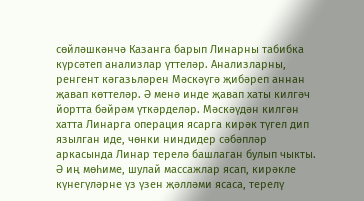сөйләшкәнчә Казанга барып Линарны табибка күрсәтеп анализлар үттеләр. Анализларны, ренгент кәгазьләрен Мәскәүгә җибәреп аннан җавап көттеләр. Ә менә инде җавап хаты килгәч йортта бәйрәм үткәрделәр. Мәскәүдән килгән хатта Линарга операция ясарга кирәк түгел дип язылган иде, чөнки ниндидер сәбәпләр аркасында Линар терелә башлаган булып чыкты. Ә иң мөһиме, шулай массажлар ясап, кирәкле күнегүләрне үз үзен җәлләми ясаса, терелү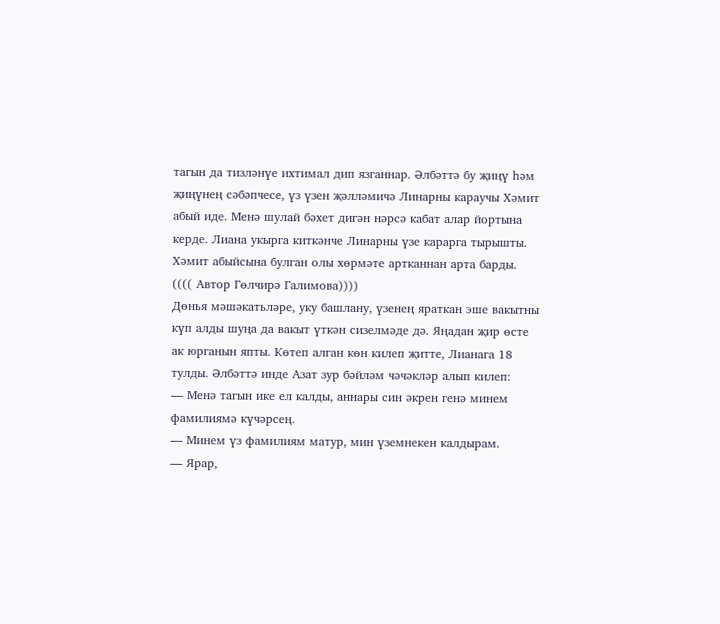тагын да тизләнүе ихтимал дип язганнар. Әлбәттә бу җиңү һәм җиңүнең сәбәпчесе, үз үзен җәлләмичә Линарны караучы Хәмит абый иде. Менә шулай бәхет дигән нәрсә кабат алар йортына керде. Лиана укырга киткәнче Линарны үзе карарга тырышты. Хәмит абыйсына булган олы хөрмәте артканнан арта барды.
(((( Автор Гөлчирә Галимова))))
Дөнья мәшәкатьләре, уку башлану, үзенең яраткан эше вакытны күп алды шуңа да вакыт үткән сизелмәде дә. Яңадан җир өсте ак юрганын япты. Көтеп алган көн килеп җитте, Лианага 18 тулды. Әлбәттә инде Азат зур бәйләм чәчәкләр алып килеп:
— Менә тагын ике ел калды, аннары син әкрен генә минем фамилиямә күчәрсең.
— Минем үз фамилиям матур, мин үземнекен калдырам.
— Ярар,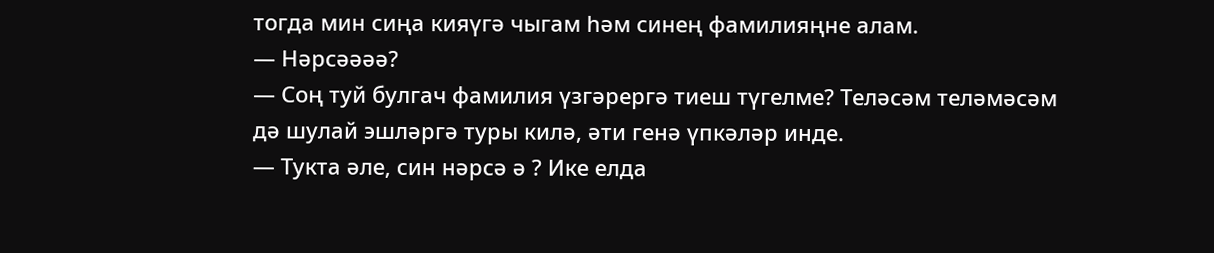тогда мин сиңа кияүгә чыгам һәм синең фамилияңне алам.
— Нәрсәәәә?
— Соң туй булгач фамилия үзгәрергә тиеш түгелме? Теләсәм теләмәсәм дә шулай эшләргә туры килә, әти генә үпкәләр инде.
— Тукта әле, син нәрсә ә ? Ике елда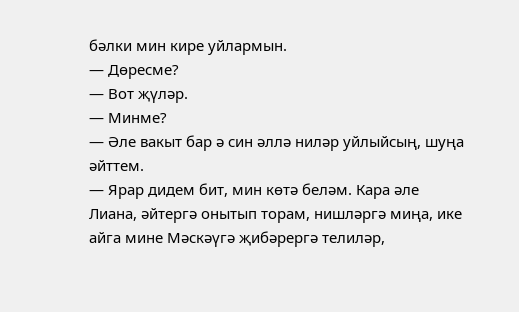бәлки мин кире уйлармын.
— Дөресме?
— Вот җүләр.
— Минме?
— Әле вакыт бар ә син әллә ниләр уйлыйсың, шуңа әйттем.
— Ярар дидем бит, мин көтә беләм. Кара әле Лиана, әйтергә онытып торам, нишләргә миңа, ике айга мине Мәскәүгә җибәрергә телиләр,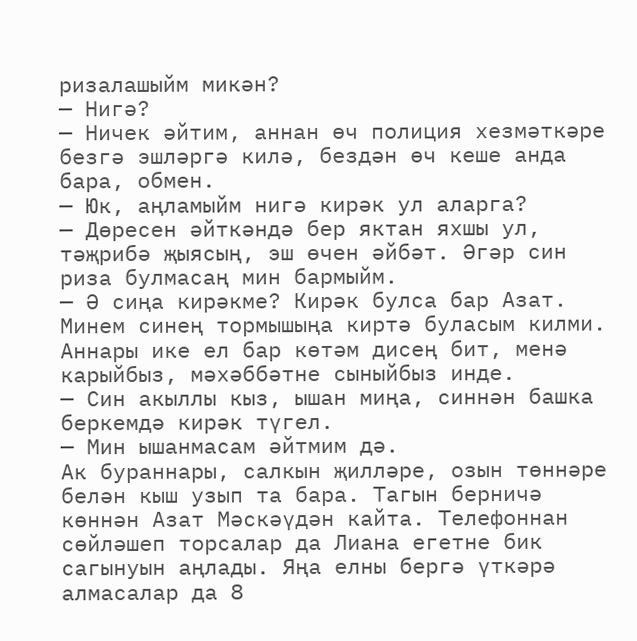ризалашыйм микән?
— Нигә?
— Ничек әйтим, аннан өч полиция хезмәткәре безгә эшләргә килә, бездән өч кеше анда бара, обмен.
— Юк, аңламыйм нигә кирәк ул аларга?
— Дөресен әйткәндә бер яктан яхшы ул, тәҗрибә җыясың, эш өчен әйбәт. Әгәр син риза булмасаң мин бармыйм.
— Ә сиңа кирәкме? Кирәк булса бар Азат. Минем синең тормышыңа киртә буласым килми. Аннары ике ел бар көтәм дисең бит, менә карыйбыз, мәхәббәтне сыныйбыз инде.
— Син акыллы кыз, ышан миңа, синнән башка беркемдә кирәк түгел.
— Мин ышанмасам әйтмим дә.
Ак бураннары, салкын җилләре, озын төннәре белән кыш узып та бара. Тагын берничә көннән Азат Мәскәүдән кайта. Телефоннан сөйләшеп торсалар да Лиана егетне бик сагынуын аңлады. Яңа елны бергә үткәрә алмасалар да 8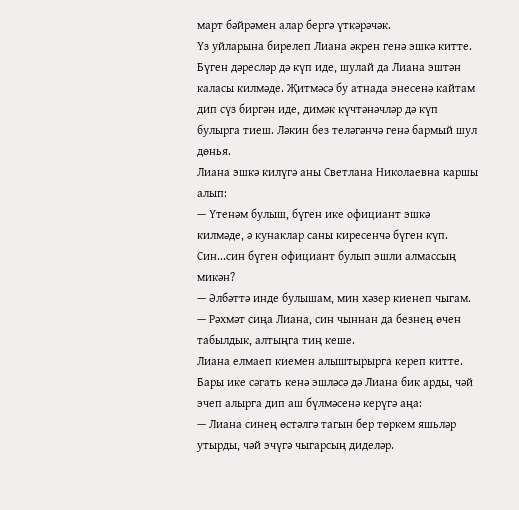март бәйрәмен алар бергә үткәрәчәк.
Үз уйларына бирелеп Лиана әкрен генә эшкә китте. Бүген дәресләр дә күп иде, шулай да Лиана эштән каласы килмәде. Җитмәсә бу атнада энесенә кайтам дип сүз биргән иде, димәк күчтәнәчләр дә күп булырга тиеш. Ләкин без теләгәнчә генә бармый шул дөнья.
Лиана эшкә килүгә аны Светлана Николаевна каршы алып:
— Үтенәм булыш, бүген ике официант эшкә килмәде, ә кунаклар саны киресенчә бүген күп. Син...син бүген официант булып эшли алмассың микән?
— Әлбәттә инде булышам, мин хәзер киенеп чыгам.
— Рәхмәт сиңа Лиана, син чыннан да безнең өчен табылдык, алтыңга тиң кеше.
Лиана елмаеп киемен алыштырырга кереп китте. Бары ике сәгать кенә эшләсә дә Лиана бик арды, чәй эчеп алырга дип аш бүлмәсенә керүгә аңа:
— Лиана синең өстәлгә тагын бер төркем яшьләр утырды, чәй эчүгә чыгарсың диделәр.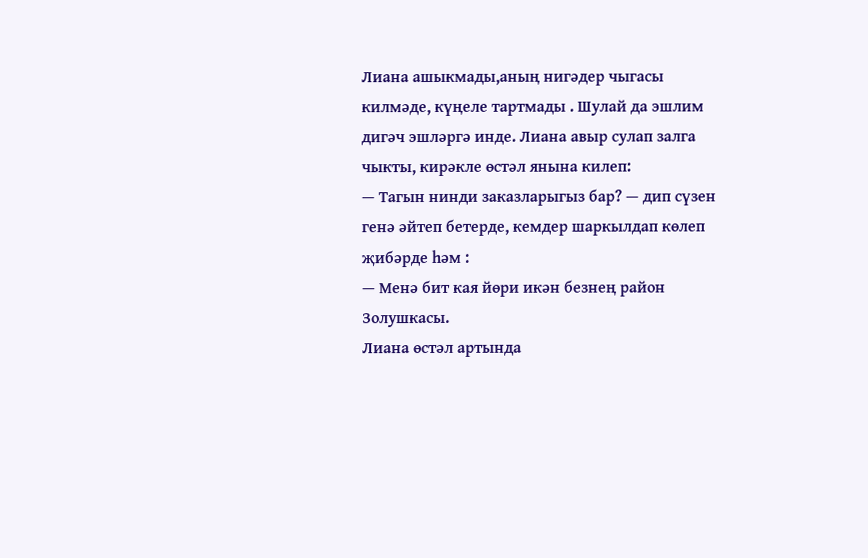Лиана ашыкмады,аның нигәдер чыгасы килмәде, күңеле тартмады . Шулай да эшлим дигәч эшләргә инде. Лиана авыр сулап залга чыкты, кирәкле өстәл янына килеп:
— Тагын нинди заказларыгыз бар? — дип сүзен генә әйтеп бетерде, кемдер шаркылдап көлеп җибәрде һәм :
— Менә бит кая йөри икән безнең район Золушкасы.
Лиана өстәл артында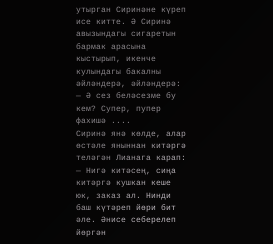утырган Сиринәне күреп исе китте. Ә Сиринә авызындагы сигаретын бармак арасына кыстырып, икенче кулындагы бакалны әйләндерә, әйләндерә:
— Ә сез беләсезме бу кем? Супер, пупер фахишә ....
Сиринә янә көлде, алар өстәле яныннан китәргә теләгән Лианага карап:
— Нигә китәсең, сиңа китәргә кушкан кеше юк, заказ ал. Нинди баш күтәреп йөри бит әле. Әнисе себерелеп йөргән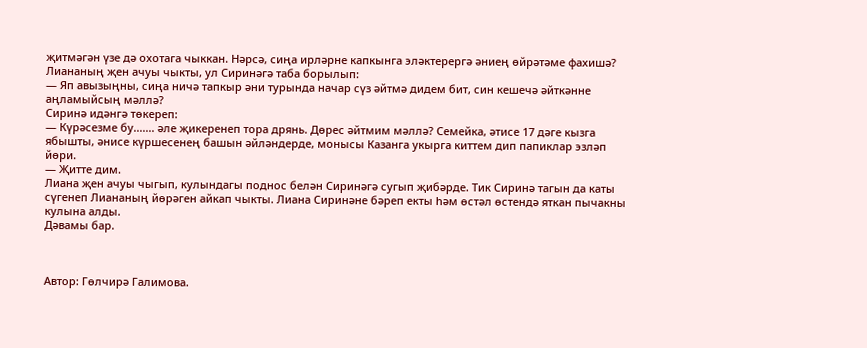җитмәгән үзе дә охотага чыккан. Нәрсә, сиңа ирләрне капкынга эләктерергә әниең өйрәтәме фахишә?
Лиананың җен ачуы чыкты, ул Сиринәгә таба борылып:
— Яп авызыңны, сиңа ничә тапкыр әни турында начар сүз әйтмә дидем бит, син кешечә әйткәнне аңламыйсың мәллә?
Сиринә идәнгә төкереп:
— Күрәсезме бу....... әле җикеренеп тора дрянь. Дөрес әйтмим мәллә? Семейка, әтисе 17 дәге кызга ябышты, әнисе күршесенең башын әйләндерде, монысы Казанга укырга киттем дип папиклар эзләп йөри.
— Җитте дим.
Лиана җен ачуы чыгып, кулындагы поднос белән Сиринәгә сугып җибәрде. Тик Сиринә тагын да каты сүгенеп Лиананың йөрәген айкап чыкты. Лиана Сиринәне бәреп екты һәм өстәл өстендә яткан пычакны кулына алды.
Дәвамы бар.



Автор: Гөлчирә Галимова.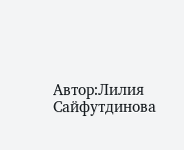Автор:Лилия Сайфутдинова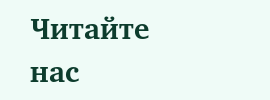Читайте нас